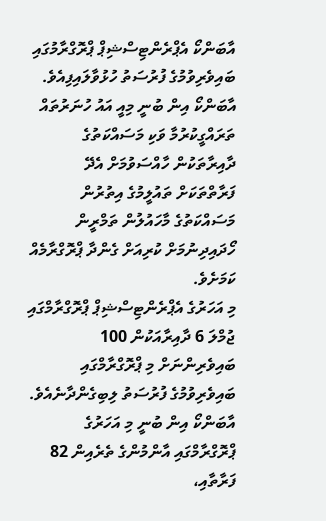އާބަންކޯ އެޕްރެންޓިސްޝިޕް ޕްރޮގްރާމުގައި ބައިވެރިވުމުގެ ފުރުސަތު ހުޅުވާލައިފިއެވެ.
އާބަންކޯ އިން ބުނީ މިއީ އައު ހުނަރުތައް ތަރައްގީކުރުމާ ވަކި މަސައްކަތުގެ ދާއިރާތަކުން ހާއްސަވުމަށް އެދޭ ފަރާތްތަކަށް ތައުލީމުގެ އިތުރުން މަސައްކަތުގެ މާހައުލުން ތަމްރީން ހޯދައިދިނުމަށް ކުރިއަށް ގެންދާ ޕްރޮގްރާމެއް ކަމަށެވެ.
މި އަހަރުގެ އެޕްރެންޓިސްޝިޕް ޕްރޮގްރާމްގައި ޖުމްލަ 6 ދާއިރާއަކުން 100 ބައިވެރިންނަށް މި ޕްރޮގްރާމްގައި ބައިވެރިވުމުގެ ފުރުސަތު ލިބިގެންދާނެއެވެ. އާބަންކޯ އިން ބުނީ މި އަހަރުގެ ޕްރޮގްރާމްގައި އާންމުންގެ ތެރެއިން 82 ފަރާތާއި،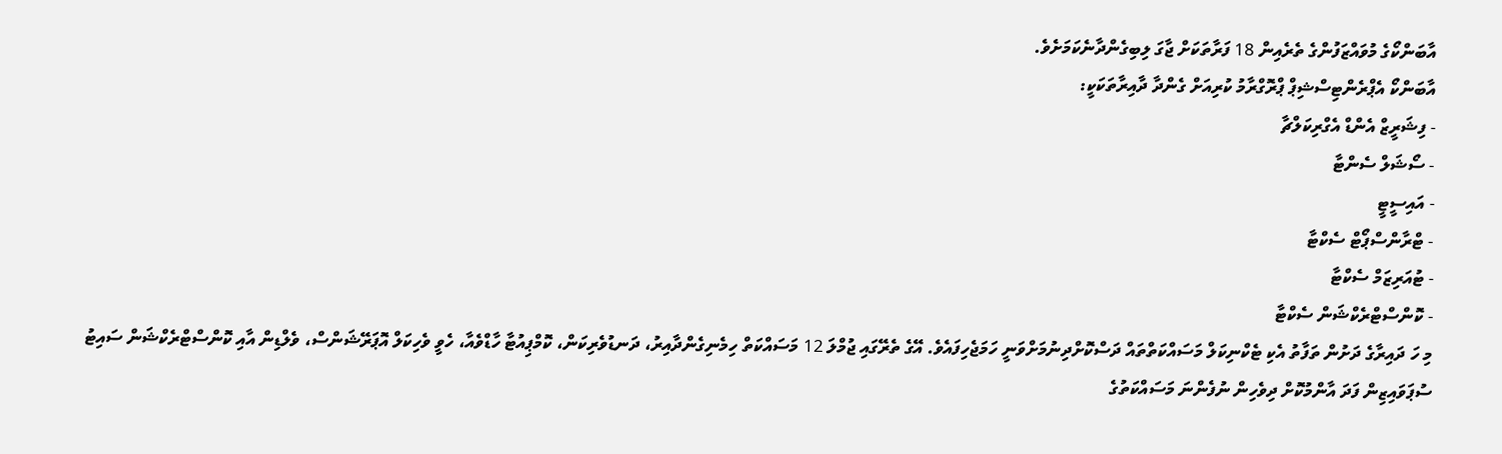އާބަންކޯގެ މުވައްޒަފުންގެ ތެރެއިން 18 ފަރާތަކަށް ޖާގަ ލިބިގެންދާނެކަމަށެވެ.
އާބަންކޯ އެޕްރެންޓިސްޝިޕް ޕްރޮގްރާމު ކުރިއަށް ގެންދާ ދާއިރާތަކަކީ:
- ފިޝަރީޒް އެންޑް އެގްރިކަލްޗާ
- ސޯޝަލް ސެންޓާ
- އައިސީޓީ
- ޓްރާންސްޕޯޓް ސެކްޓާ
- ޓުއަރިޒަމް ސެކްޓާ
- ކޮންސްޓްރެކްޝަން ސެކްޓާ
މި ހަ ދައިރާގެ ދަށުން ތަފާތު އެކި ޓެކްނިކަލް މަސައްކަތްތައް ދަސްކޮށްދިނުމަށްވަނީ ހަމަޖެހިފައެވެ. އޭގެ ތެރޭގައި ޖުމްލަ 12 މަސައްކަތް ހިމެނިގެންދާއިރު، ދަނޑުވެރިކަން، ކޮމްޕިއުޓާ ހާޑްވެއާ، ހެވީ ވެހިކަލް އޮޕަރޭޝަންސް، ވެލްޑިން އާއި ކޮންސްޓްރެކްޝަން ސައިޓު ސުޕަވައިޒިން ފަދަ އާންމުކޮށް ދިވެހިން ނުފެންނަ މަސައްކަތުގެ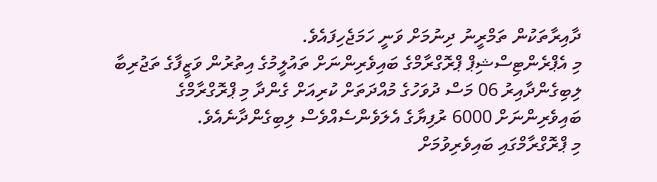ދާއިރާތަކުން ތަމްރީނު ދިނުމަށް ވަނީ ހަމަޖެހިފައެވެ.
މި އެޕްރެންޓިސްޝިޕް ޕްރޮގްރާމްގެ ބައިވެރިންނަށް ތައުލީމުގެ އިތުރުން ވަޒީފާގެ ތަޖުރިބާ ލިބިގެންދާއިރު 06 މަސް ދުވަހުގެ މުއްދަތަށް ކުރިއަށް ގެންދާ މި ޕްރޮގްރާމްގެ ބައިވެރިންނަށް 6000 ރުފިޔާގެ އެލަވެންސެއްވެސް ލިބިގެންދާނެއެވެ.
މި ޕްރޮގްރާމްގައި ބައިވެރިވުމަށް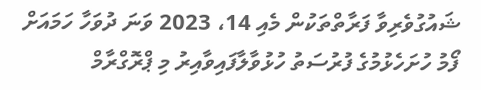ޝައުގުވެރިވާ ފަރާތްތަކުން މެއި 14، 2023 ވަނަ ދުވަހާ ހަމައަށް ފޯމު ހުށަހެޅުމުގެ ފުރުސަތު ހުޅުވާލާފައިވާއިރު މި ޕްރޮގްރާމް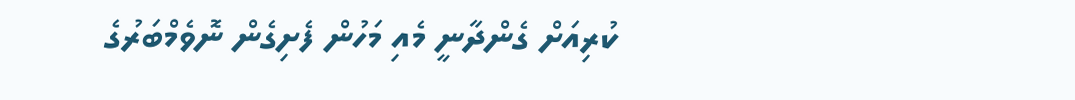ކުރިއަށް ގެންދާނީ މެއި މަހުން ފެށިގެން ނޮވެމްބަރުގެ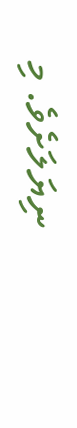ނިޔަލަށެވެ. މި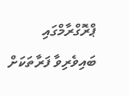ޕްރޮގްރާމްގައި ބައިވެރިވާ ފަރާތަކަށް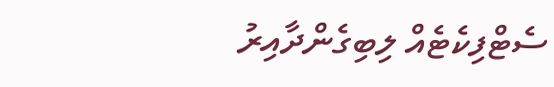ސެޓްފިކެޓެއް ލިބިގެންދާއިރު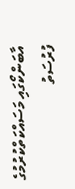އާބަންކޯގައި މަސައްކަތްކުރުމުގެ ފުރުސަތު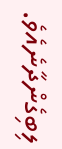ލިބިގެންދާނެއެވެ.